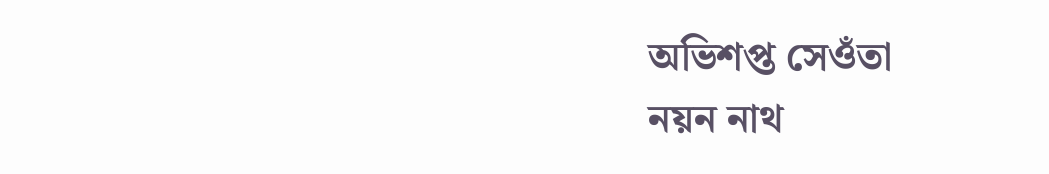অভিশপ্ত সেওঁতা
নয়ন নাথ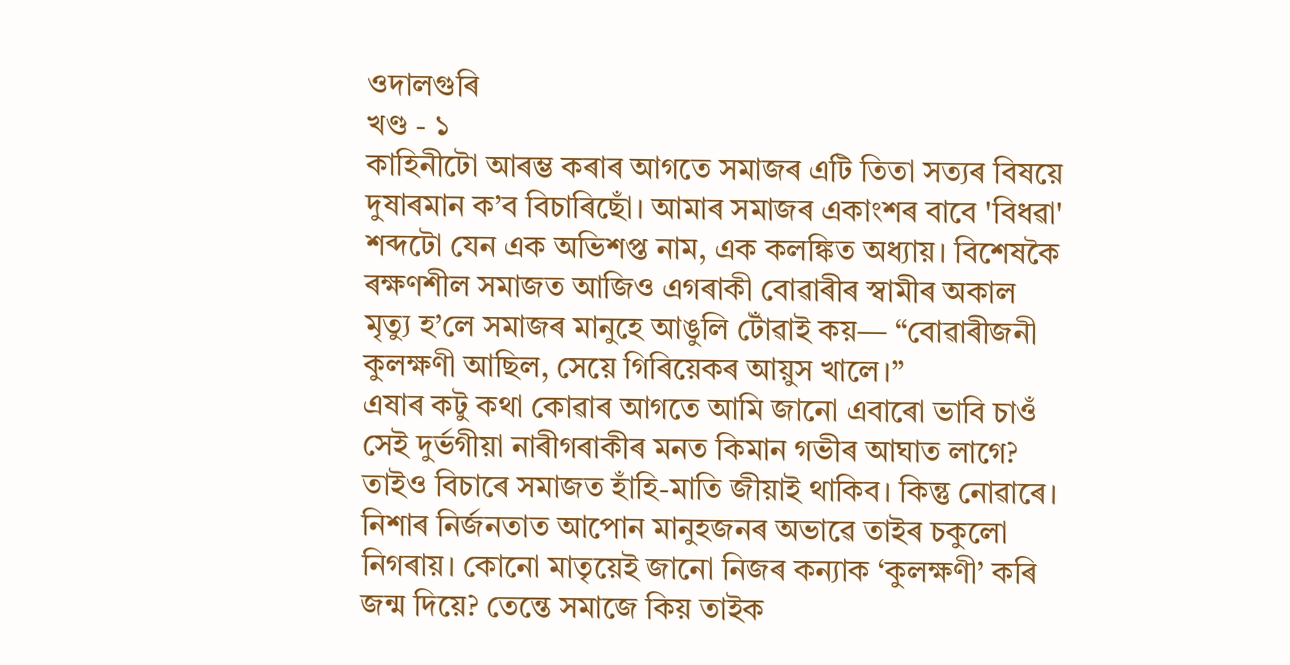ওদালগুৰি
খণ্ড - ১
কাহিনীটো আৰম্ভ কৰাৰ আগতে সমাজৰ এটি তিতা সত্যৰ বিষয়ে দুষাৰমান ক’ব বিচাৰিছোঁ। আমাৰ সমাজৰ একাংশৰ বাবে 'বিধৱা' শব্দটো যেন এক অভিশপ্ত নাম, এক কলঙ্কিত অধ্যায়। বিশেষকৈ ৰক্ষণশীল সমাজত আজিও এগৰাকী বোৱাৰীৰ স্বামীৰ অকাল মৃত্যু হ’লে সমাজৰ মানুহে আঙুলি টোঁৱাই কয়— “বোৱাৰীজনী কুলক্ষণী আছিল, সেয়ে গিৰিয়েকৰ আয়ুস খালে।”
এষাৰ কটু কথা কোৱাৰ আগতে আমি জানো এবাৰো ভাবি চাওঁ সেই দুৰ্ভগীয়া নাৰীগৰাকীৰ মনত কিমান গভীৰ আঘাত লাগে? তাইও বিচাৰে সমাজত হাঁহি-মাতি জীয়াই থাকিব। কিন্তু নোৱাৰে। নিশাৰ নিৰ্জনতাত আপোন মানুহজনৰ অভাৱে তাইৰ চকুলো নিগৰায়। কোনো মাতৃয়েই জানো নিজৰ কন্যাক ‘কুলক্ষণী’ কৰি জন্ম দিয়ে? তেন্তে সমাজে কিয় তাইক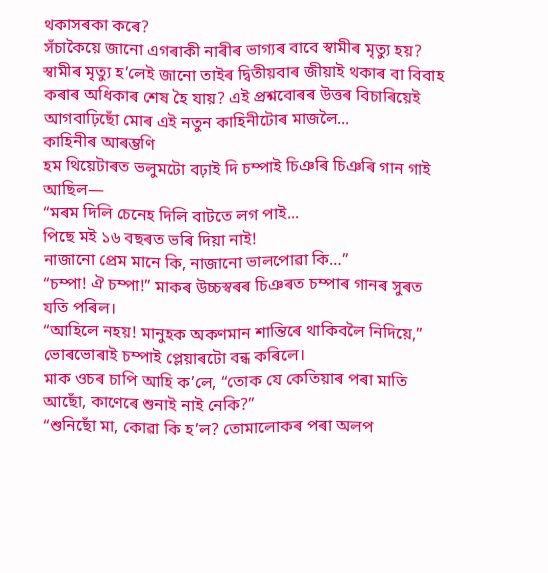থকাসৰকা কৰে?
সঁচাকৈয়ে জানো এগৰাকী নাৰীৰ ভাগ্যৰ বাবে স্বামীৰ মৃত্যু হয়? স্বামীৰ মৃত্যু হ’লেই জানো তাইৰ দ্বিতীয়বাৰ জীয়াই থকাৰ বা বিবাহ কৰাৰ অধিকাৰ শেষ হৈ যায়? এই প্ৰশ্নবোৰৰ উত্তৰ বিচাৰিয়েই আগবাঢ়িছোঁ মোৰ এই নতুন কাহিনীটোৰ মাজলৈ...
কাহিনীৰ আৰম্ভণি
হম থিয়েটাৰত ভলুমটো বঢ়াই দি চম্পাই চিঞৰি চিঞৰি গান গাই আছিল—
“মৰম দিলি চেনেহ দিলি বাটতে লগ পাই...
পিছে মই ১৬ বছৰত ভৰি দিয়া নাই!
নাজানো প্ৰেম মানে কি, নাজানো ভালপোৱা কি…”
“চম্পা! ঐ চম্পা!” মাকৰ উচ্চস্বৰৰ চিঞৰত চম্পাৰ গানৰ সুৰত যতি পৰিল।
“আহিলে নহয়! মানুহক অকণমান শান্তিৰে থাকিবলৈ নিদিয়ে,”
ভোৰভোৰাই চম্পাই প্লেয়াৰটো বন্ধ কৰিলে।
মাক ওচৰ চাপি আহি ক’লে, “তোক যে কেতিয়াৰ পৰা মাতি আছোঁ, কাণেৰে শুনাই নাই নেকি?”
“শুনিছোঁ মা, কোৱা কি হ’ল? তোমালোকৰ পৰা অলপ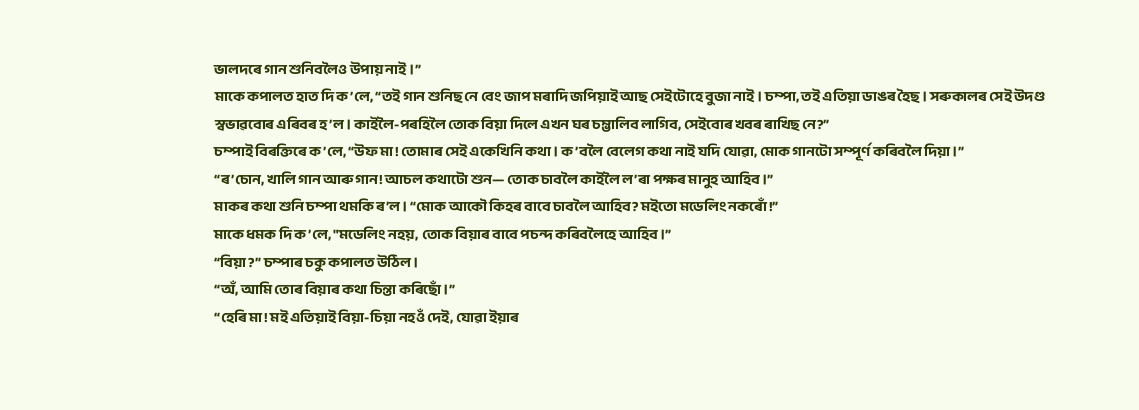ভালদৰে গান শুনিবলৈও উপায় নাই।”
মাকে কপালত হাত দি ক’লে, “তই গান শুনিছ নে বেং জাপ মৰাদি জপিয়াই আছ সেইটোহে বুজা নাই। চম্পা, তই এতিয়া ডাঙৰ হৈছ। সৰুকালৰ সেই উদণ্ড স্বভাৱবোৰ এৰিবৰ হ’ল। কাইলৈ-পৰহিলৈ তোক বিয়া দিলে এখন ঘৰ চম্ভালিব লাগিব, সেইবোৰ খবৰ ৰাখিছ নে?”
চম্পাই বিৰক্তিৰে ক’লে, “উফ মা! তোমাৰ সেই একেখিনি কথা। ক’বলৈ বেলেগ কথা নাই যদি যোৱা, মোক গানটো সম্পূৰ্ণ কৰিবলৈ দিয়া।”
“ৰ’চোন, খালি গান আৰু গান! আচল কথাটো শুন— তোক চাবলৈ কাইলৈ ল’ৰা পক্ষৰ মানুহ আহিব।”
মাকৰ কথা শুনি চম্পা থমকি ৰ’ল। “মোক আকৌ কিহৰ বাবে চাবলৈ আহিব? মইতো মডেলিং নকৰোঁ!”
মাকে ধমক দি ক’লে, "মডেলিং নহয়, তোক বিয়াৰ বাবে পচন্দ কৰিবলৈহে আহিব।”
“বিয়া?” চম্পাৰ চকু কপালত উঠিল।
“অঁ, আমি তোৰ বিয়াৰ কথা চিন্তা কৰিছোঁ।”
“হেৰি মা! মই এতিয়াই বিয়া-চিয়া নহওঁ দেই, যোৱা ইয়াৰ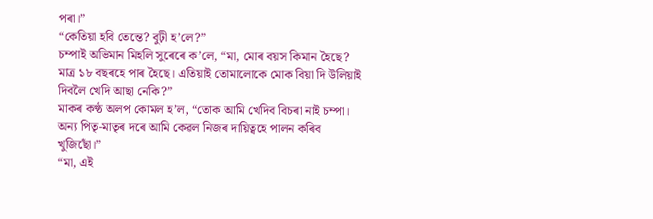পৰা।”
“কেতিয়া হবি তেন্তে? বুঢ়ী হ’লে?”
চম্পাই অভিমান মিহলি সুৰেৰে ক’লে, “মা, মোৰ বয়স কিমান হৈছে? মাত্ৰ ১৮ বছৰহে পাৰ হৈছে। এতিয়াই তোমালোকে মোক বিয়া দি উলিয়াই দিবলৈ খেদি আছা নেকি?”
মাকৰ কণ্ঠ অলপ কোমল হ’ল, “তোক আমি খেদিব বিচৰা নাই চম্পা। অন্য পিতৃ-মাতৃৰ দৰে আমি কেৱল নিজৰ দায়িত্বহে পালন কৰিব খুজিছোঁ।”
“মা, এই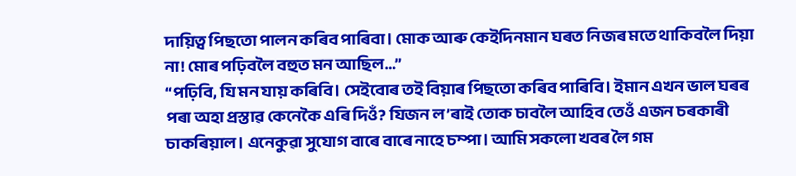দায়িত্ব পিছতো পালন কৰিব পাৰিবা। মোক আৰু কেইদিনমান ঘৰত নিজৰ মতে থাকিবলৈ দিয়া না! মোৰ পঢ়িবলৈ বহুত মন আছিল…”
“পঢ়িবি, যি মন যায় কৰিবি। সেইবোৰ তই বিয়াৰ পিছতো কৰিব পাৰিবি। ইমান এখন ভাল ঘৰৰ পৰা অহা প্ৰস্তাৱ কেনেকৈ এৰি দিওঁ? যিজন ল’ৰাই তোক চাবলৈ আহিব তেওঁ এজন চৰকাৰী চাকৰিয়াল। এনেকুৱা সুযোগ বাৰে বাৰে নাহে চম্পা। আমি সকলো খবৰ লৈ গম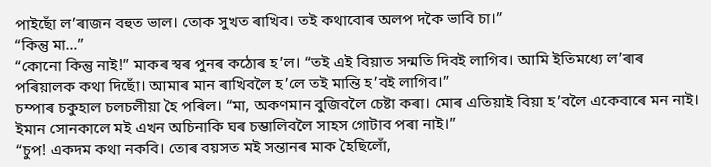পাইছোঁ ল’ৰাজন বহুত ভাল। তোক সুখত ৰাখিব। তই কথাবোৰ অলপ দকৈ ভাবি চা।”
“কিন্তু মা…”
“কোনো কিন্তু নাই!” মাকৰ স্বৰ পুনৰ কঠোৰ হ’ল। “তই এই বিয়াত সন্মতি দিবই লাগিব। আমি ইতিমধ্যে ল’ৰাৰ পৰিয়ালক কথা দিছোঁ। আমাৰ মান ৰাখিবলৈ হ’লে তই মান্তি হ’বই লাগিব।”
চম্পাৰ চকুহাল চলচলীয়া হৈ পৰিল। “মা, অকণমান বুজিবলৈ চেষ্টা কৰা। মোৰ এতিয়াই বিয়া হ’বলৈ একেবাৰে মন নাই। ইমান সোনকালে মই এখন অচিনাকি ঘৰ চম্ভালিবলৈ সাহস গোটাব পৰা নাই।”
“চুপ! একদম কথা নকবি। তোৰ বয়সত মই সন্তানৰ মাক হৈছিলোঁ,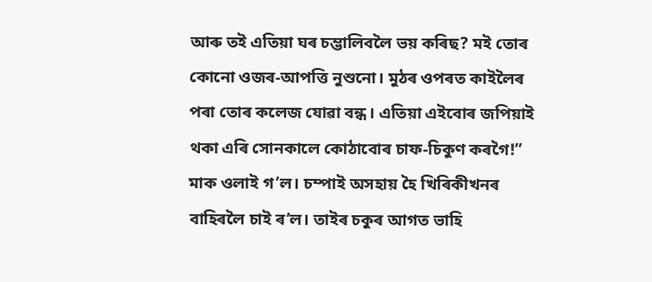আৰু তই এতিয়া ঘৰ চম্ভালিবলৈ ভয় কৰিছ? মই তোৰ কোনো ওজৰ-আপত্তি নুশুনো। মুঠৰ ওপৰত কাইলৈৰ পৰা তোৰ কলেজ যোৱা বন্ধ। এতিয়া এইবোৰ জপিয়াই থকা এৰি সোনকালে কোঠাবোৰ চাফ-চিকুণ কৰগৈ!”
মাক ওলাই গ’ল। চম্পাই অসহায় হৈ খিৰিকীখনৰ বাহিৰলৈ চাই ৰ’ল। তাইৰ চকুৰ আগত ভাহি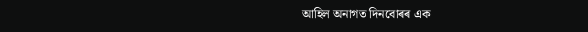আহিল অনাগত দিনবোৰৰ এক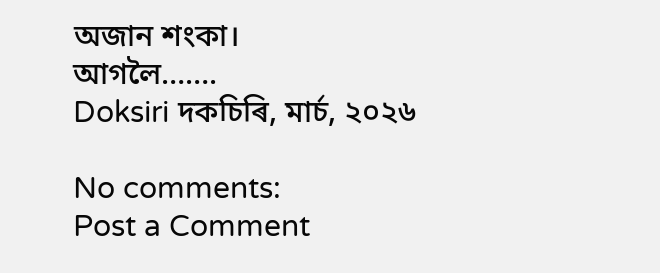অজান শংকা।
আগলৈ…….
Doksiri দকচিৰি, মাৰ্চ, ২০২৬

No comments:
Post a Comment